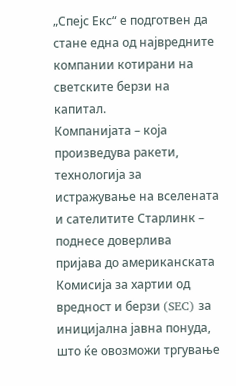„Спејс Екс“ е подготвен да стане една од највредните компании котирани на светските берзи на капитал.
Компанијата – која произведува ракети, технологија за истражување на вселената и сателитите Старлинк – поднесе доверлива пријава до американската Комисија за хартии од вредност и берзи (SEC) за иницијална јавна понуда, што ќе овозможи тргување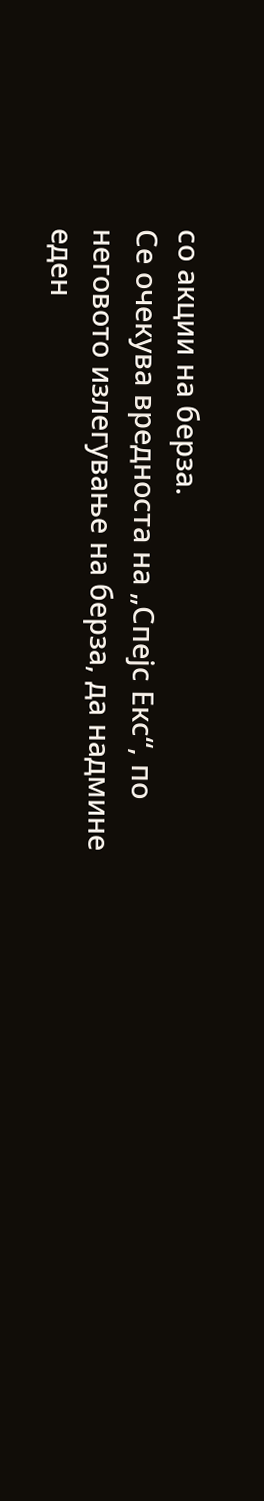со акции на берза.
Се очекува вредноста на „Спејс Екс“, по неговото излегување на берза, да надмине еден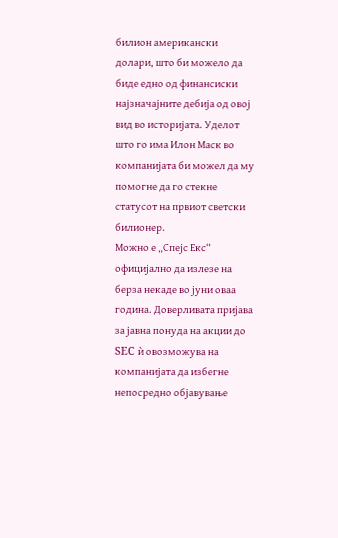билион американски долари, што би можело да биде едно од финансиски најзначајните дебија од овој вид во историјата. Уделот што го има Илон Маск во компанијата би можел да му помогне да го стекне статусот на првиот светски билионер.
Можно е „Спејс Екс“ официјално да излезе на берза некаде во јуни оваа година. Доверливата пријава за јавна понуда на акции до SEC ѝ овозможува на компанијата да избегне непосредно објавување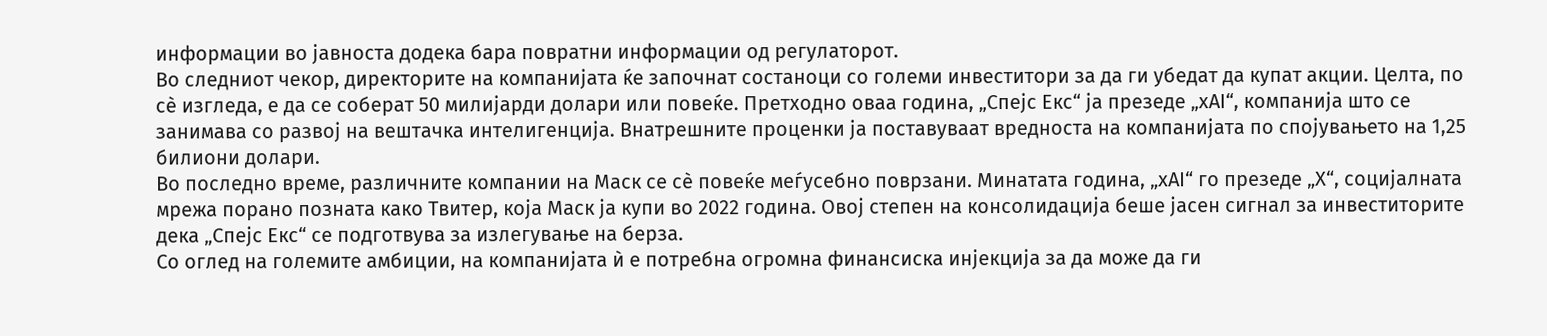информации во јавноста додека бара повратни информации од регулаторот.
Во следниот чекор, директорите на компанијата ќе започнат состаноци со големи инвеститори за да ги убедат да купат акции. Целта, по сè изгледа, е да се соберат 50 милијарди долари или повеќе. Претходно оваа година, „Спејс Екс“ ја презеде „xAI“, компанија што се занимава со развој на вештачка интелигенција. Внатрешните проценки ја поставуваат вредноста на компанијата по спојувањето на 1,25 билиони долари.
Во последно време, различните компании на Маск се сè повеќе меѓусебно поврзани. Минатата година, „xAI“ го презеде „X“, социјалната мрежа порано позната како Твитер, која Маск ја купи во 2022 година. Овој степен на консолидација беше јасен сигнал за инвеститорите дека „Спејс Екс“ се подготвува за излегување на берза.
Со оглед на големите амбиции, на компанијата ѝ е потребна огромна финансиска инјекција за да може да ги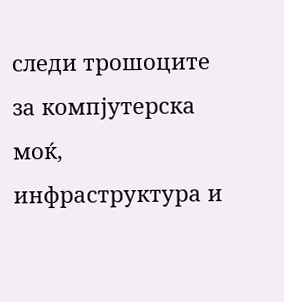следи трошоците за компјутерска моќ, инфраструктура и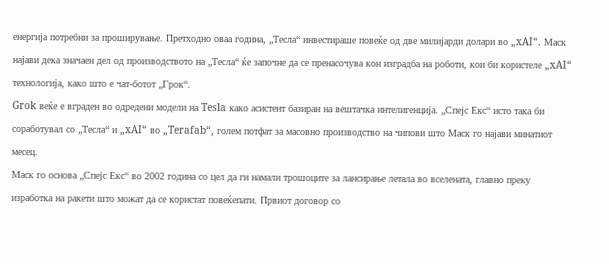енергија потребни за проширување. Претходно оваа година, „Тесла“ инвестираше повеќе од две милијарди долари во „xAI“. Маск најави дека значаен дел од производството на „Тесла“ ќе започне да се пренасочува кон изградба на роботи, кои би користеле „xAI“ технологија, како што е чат-ботот „Грок“.
Grok веќе е вграден во одредени модели на Tesla како асистент базиран на вештачка интелигенција. „Спејс Екс“ исто така би соработувал со „Тесла“ и „xAI“ во „Terafab“, голем потфат за масовно производство на чипови што Маск го најави минатиот месец.
Маск го основа „Спејс Екс“ во 2002 година со цел да ги намали трошоците за лансирање летала во вселената, главно преку изработка на ракети што можат да се користат повеќепати. Првиот договор со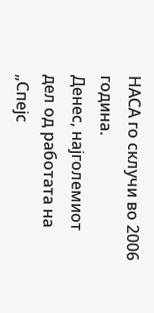НАСА го склучи во 2006 година.
Денес, најголемиот дел од работата на „Спејс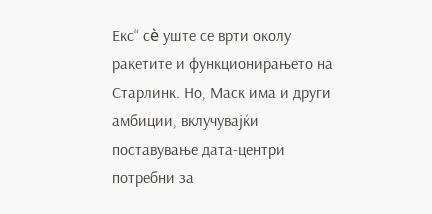Екс“ сè уште се врти околу ракетите и функционирањето на Старлинк. Но, Маск има и други амбиции, вклучувајќи поставување дата-центри потребни за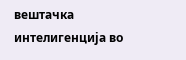вештачка интелигенција во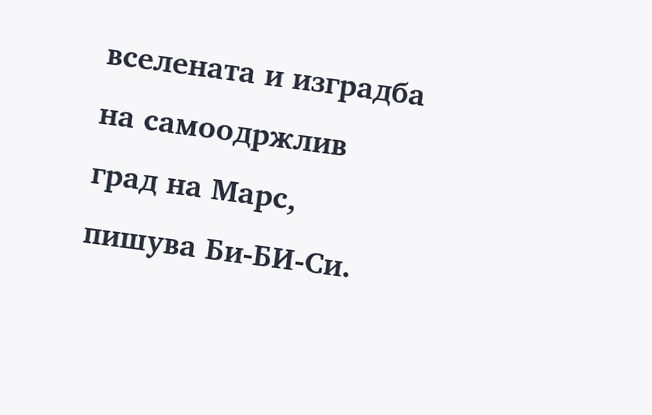вселената и изградба на самooдржлив град на Марс, пишува Би-БИ-Си.